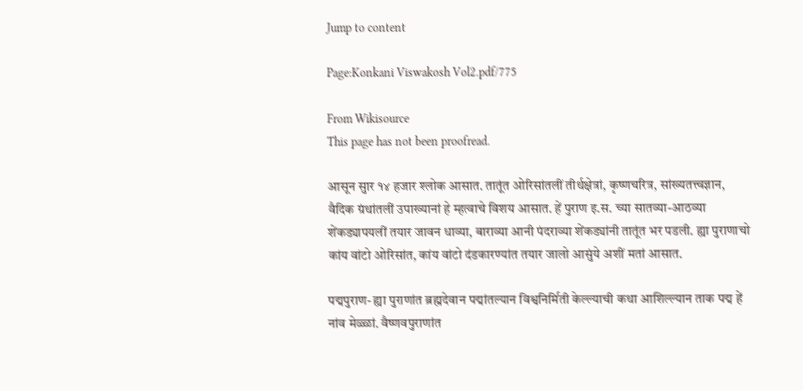Jump to content

Page:Konkani Viswakosh Vol2.pdf/775

From Wikisource
This page has not been proofread.

आसून सुार १४ हजार श्लोक आसात. तातूंत ओरिसांतलीं तीर्थक्षेत्रां, कृष्णचरित्र, सांख्यतत्त्वज्ञान, वैदिक ग्रंथांतलीं उपाख्यानां हे म्हत्वाचे विशय आसात. हें पुराण इ.स. च्या सातव्या-आठव्या शेंकड्यापयलीं तयार जावन धाव्या, बाराव्या आनी पंदराव्या शेंकड्यांनी तातूंत भर पडली. ह्या पुराणाचो कांय वांटो ओरिसांत, कांय वांटो दंडकारण्यांत तयार जालो आसुंये अशीं मतां आसात.

पद्मपुराण- ह्या पुराणांत ब्रह्मदेवान पद्मांतल्यान विश्वनिर्मिती केल्ल्याची कथा आशिल्ल्यान ताक पद्म हें नांव मेळ्ळां. वैष्णवपुराणांत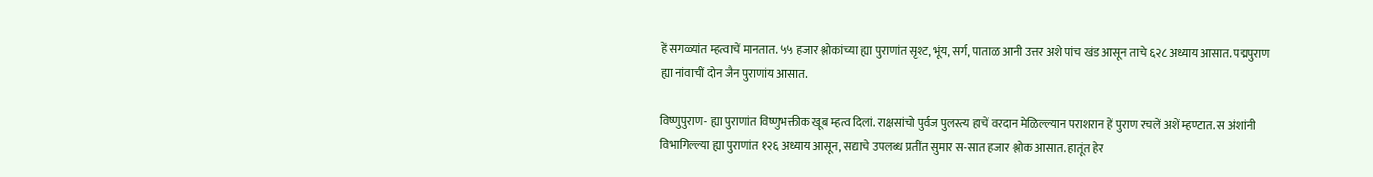हें सगळ्यांत म्हत्वाचें मानतात. ५५ हजार श्लोकांच्या ह्या पुराणांत सृश्ट, भूंय, सर्ग, पाताळ आनी उत्तर अशे पांच खंड आसून ताचे ६२८ अध्याय आसात. पद्मपुराण ह्या नांवाचीं दोन जैन पुराणांय आसात.

विष्णुपुराण- ह्या पुराणांत विष्णुभक्तीक खूब म्हत्व दिलां. राक्षसांचो पुर्वज पुलस्त्य हाचें वरदान मेळिल्ल्यान पराशरान हें पुराण रचलें अशें म्हण्टात. स अंशांनी विभागिल्ल्या ह्या पुराणांत १२६ अध्याय आसून, सद्याचे उपलब्ध प्रतींत सुमार स-सात हजार श्लोक आसात. हातूंत हेर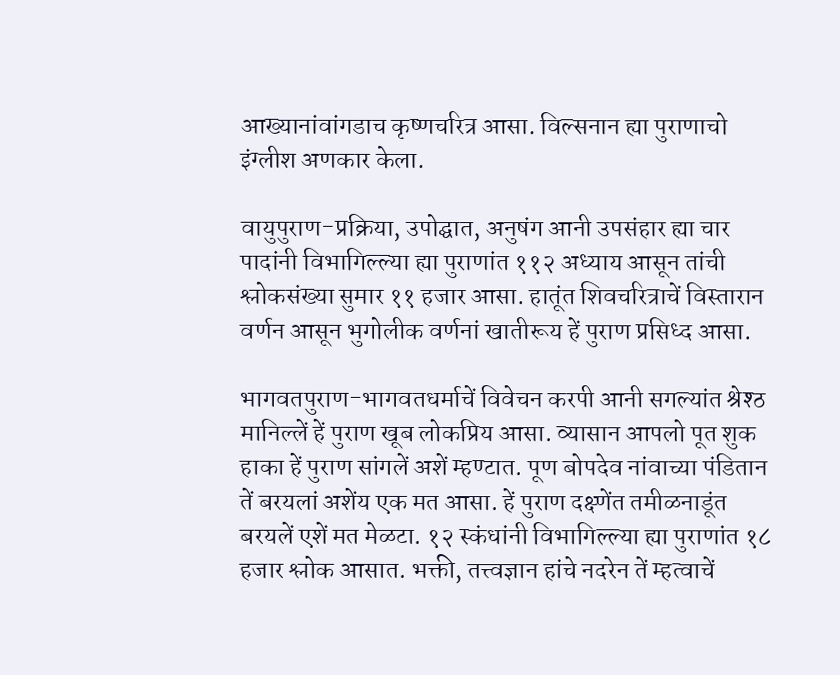आख्यानांवांगडाच कृष्णचरित्र आसा. विल्सनान ह्या पुराणाचो इंग्लीश अणकार केला.

वायुपुराण-प्रक्रिया, उपोद्घात, अनुषंग आनी उपसंहार ह्या चार पादांनी विभागिल्ल्या ह्या पुराणांत ११२ अध्याय आसून तांची श्लोकसंख्या सुमार ११ हजार आसा. हातूंत शिवचरित्राचें विस्तारान वर्णन आसून भुगोलीक वर्णनां खातीरूय हें पुराण प्रसिध्द आसा.

भागवतपुराण-भागवतधर्माचें विवेचन करपी आनी सगल्यांत श्रेश्ठ मानिल्लें हें पुराण खूब लोकप्रिय आसा. व्यासान आपलो पूत शुक हाका हें पुराण सांगलें अशें म्हण्टात. पूण बोपदेव नांवाच्या पंडितान तें बरयलां अशेंय एक मत आसा. हें पुराण दक्ष्णेंत तमीळनाडूंत बरयलें एशें मत मेळटा. १२ स्कंधांनी विभागिल्ल्या ह्या पुराणांत १८ हजार श्लोक आसात. भक्ती, तत्त्वज्ञान हांचे नदरेन तें म्हत्वाचें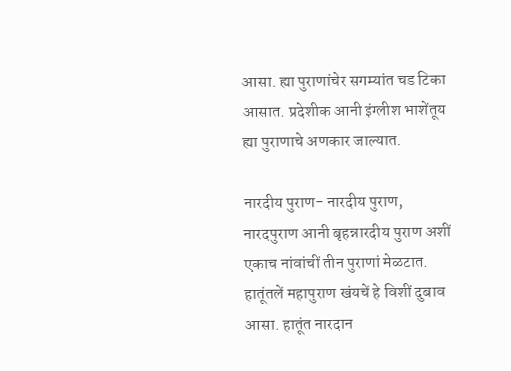आसा. ह्या पुराणांचेर सगम्यांत चड टिका आसात. प्रदेशीक आनी इंग्लीश भाशेंतूय ह्या पुराणाचे अणकार जाल्यात.

नारदीय पुराण- नारदीय पुराण, नारदपुराण आनी बृहन्नारदीय पुराण अशीं एकाच नांवांचीं तीन पुराणां मेळटात. हातूंतलें महापुराण खंयचें हे विशीं दुबाव आसा. हातूंत नारदान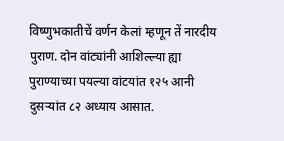विष्णुभकातीचें वर्णन केलां म्हणून तें नारदीय पुराण. दोन वांट्यांनी आशिल्ल्या ह्या पुराण्याच्या पयल्या वांटयांत १२५ आनी दुसऱ्यांत ८२ अध्याय आसात.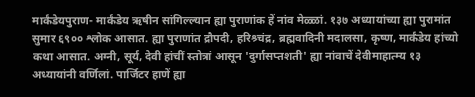मार्कंडेयपुराण- मार्कंडेय ऋषीन सांगिल्ल्यान ह्या पुराणांक हें नांव मेळ्ळां. १३७ अध्यायांच्या ह्या पुरामांत सुमार ६९०० श्लोक आसात. ह्या पुराणांत द्रौपदी, हरिश्र्चंद्र, ब्रह्मवादिनी मदालसा, कृष्ण, मार्कंडेय हांच्यो कथा आसात. अग्नी, सूर्य, देवी हांचीं स्तोत्रां आसून 'दुर्गासप्तशती' ह्या नांवाचें देवीमाहात्म्य १३ अध्यायांनी वर्णिलां. पार्जिटर हाणें ह्या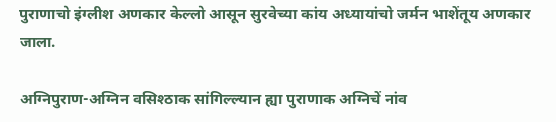पुराणाचो इंग्लीश अणकार केल्लो आसून सुरवेच्या कांय अध्यायांचो जर्मन भाशेंतूय अणकार जाला.

अग्निपुराण-अग्निन वसिश्ठाक सांगिल्ल्यान ह्या पुराणाक अग्निचें नांव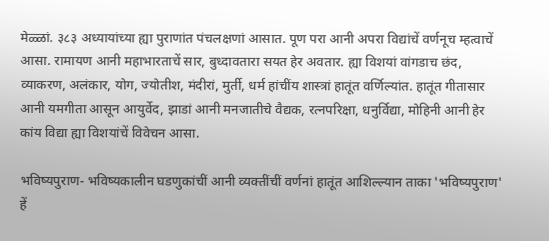मेळ्ळां. ३८३ अध्यायांच्या ह्या पुराणांत पंचलक्षणां आसात. पूण परा आनी अपरा विद्यांचें वर्णनूच म्हत्वाचें आसा. रामायण आनी महाभारताचें सार, बुध्दावतारा सयत हेर अवतार. ह्या विशयां वांगडाच छंद, व्याकरण, अलंकार, योग, ज्योतीश, मंदीरां, मुर्ती, धर्म हांचींय शास्त्रां हातूंत वर्णिल्यांत. हातूंत गीतासार आनी यमगीता आसून आयुर्वेद, झाडां आनी मनजातीचे वैद्यक, रत्नपरिक्षा, धनुर्विद्या, मोहिनी आनी हेर कांय विद्या ह्या विशयांचें विवेचन आसा.

भविष्यपुराण- भविष्यकालीन घडणुकांचीं आनी व्यक्तींचीं वर्णनां हातूंत आशिल्ल्यान ताका 'भविष्यपुराण' हें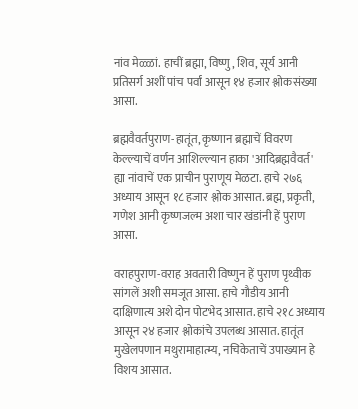नांव मेळ्ळां. हाचीं ब्रह्मा, विष्णु, शिव, सूर्य आनी प्रतिसर्ग अशीं पांच पर्वां आसून १४ हजार श्लोकसंख्या आसा.

ब्रह्मवैवर्तपुराण-हातूंत, कृष्णान ब्रह्माचें विवरण केल्ल्याचें वर्णन आशिल्ल्यान हाका 'आदिब्रह्मवैवर्त' ह्या नांवाचें एक प्राचीन पुराणूय मेळटा. हाचे २७६ अध्याय आसून १८ हजार श्लोक आसात. ब्रह्म, प्रकृती, गणेश आनी कृष्णजल्म अशा चार खंडांनी हें पुराण आसा.

वराहपुराण-वराह अवतारी विष्णुन हें पुराण पृथ्वीक सांगलें अशी समजूत आसा. हाचे गौडीय आनी दाक्षिणात्य अशे दोन पोटभेद आसात. हाचे २१८ अध्याय आसून २४ हजार श्लोकांचे उपलब्ध आसात. हातूंत मुखेलपणान मथुरामाहात्म्य, नचिकेताचें उपाख्यान हे विशय आसात.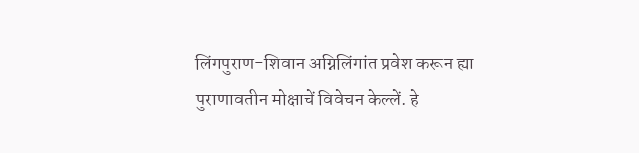लिंगपुराण-शिवान अग्निलिंगांत प्रवेश करून ह्या पुराणावतीन मोक्षाचें विवेचन केल्लें. हे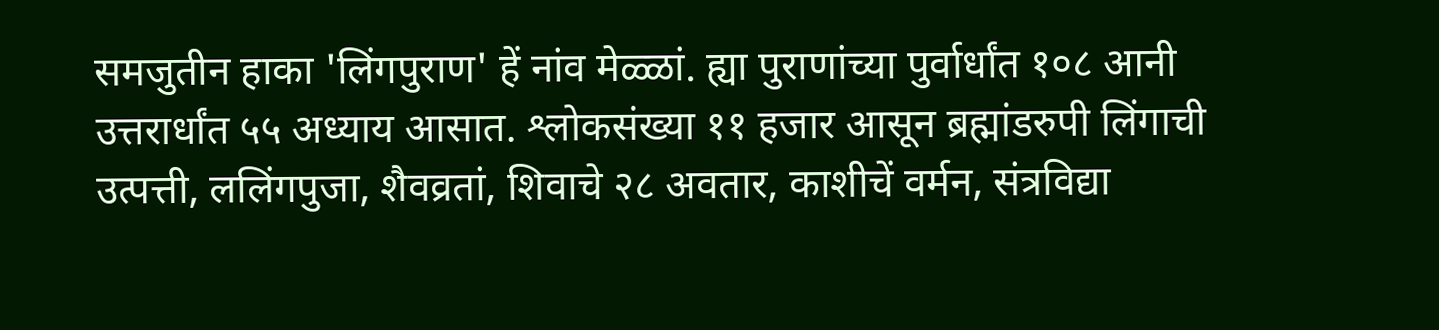समजुतीन हाका 'लिंगपुराण' हें नांव मेळ्ळां. ह्या पुराणांच्या पुर्वार्धांत १०८ आनी उत्तरार्धांत ५५ अध्याय आसात. श्लोकसंख्या ११ हजार आसून ब्रह्मांडरुपी लिंगाची उत्पत्ती, ललिंगपुजा, शैवव्रतां, शिवाचे २८ अवतार, काशीचें वर्मन, संत्रविद्या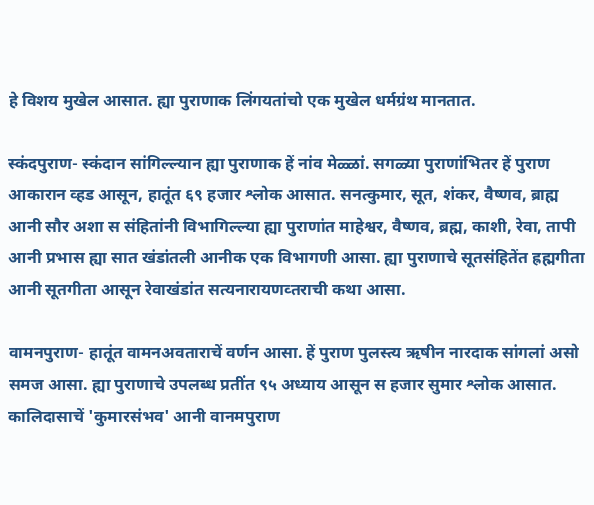हे विशय मुखेल आसात. ह्या पुराणाक लिंगयतांचो एक मुखेल धर्मग्रंथ मानतात.

स्कंदपुराण- स्कंदान सांगिल्ल्यान ह्या पुराणाक हें नांव मेळ्ळां. सगळ्या पुराणांभितर हें पुराण आकारान व्हड आसून, हातूंत ६९ हजार श्लोक आसात. सनत्कुमार, सूत, शंकर, वैष्णव, ब्राह्म आनी सौर अशा स संहितांनी विभागिल्ल्या ह्या पुराणांत माहेश्वर, वैष्णव, ब्रह्म, काशी, रेवा, तापी आनी प्रभास ह्या सात खंडांतली आनीक एक विभागणी आसा. ह्या पुराणाचे सूतसंहितेंत ह्रह्मगीता आनी सूतगीता आसून रेवाखंडांत सत्यनारायणव्तराची कथा आसा.

वामनपुराण- हातूंत वामनअवताराचें वर्णन आसा. हें पुराण पुलस्त्य ऋषीन नारदाक सांगलां असो समज आसा. ह्या पुराणाचे उपलब्ध प्रतींत ९५ अध्याय आसून स हजार सुमार श्लोक आसात. कालिदासाचें 'कुमारसंभव' आनी वानमपुराण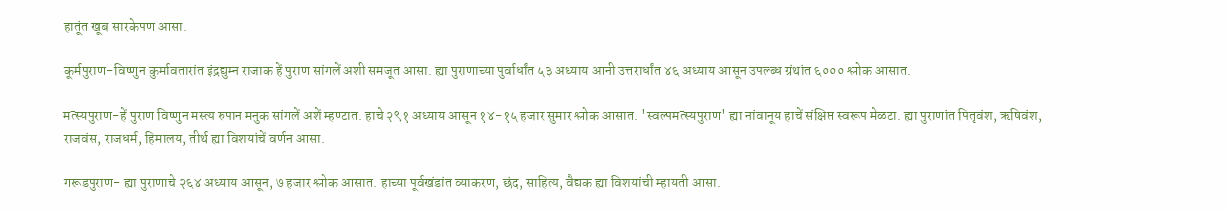हातूंत खूब सारकेपण आसा.

कूर्मपुराण-विष्णुन कुर्मावतारांत इंद्रद्युम्न राजाक हें पुराण सांगलें अशी समजूत आसा. ह्या पुराणाच्या पुर्वार्धांत ५३ अध्याय आनी उत्तरार्धांत ४६ अध्याय आसून उपल्ब्ध ग्रंथांत ६००० श्लोक आसात.

मत्स्यपुराण-हें पुराण विष्णुन मस्त्य रुपान मनुक सांगलें अशें म्हण्टात. हाचे २९१ अध्याय आसून १४-१५ हजार सुमार श्लोक आसात. 'स्वल्पमत्स्यपुराण' ह्या नांवानूय हाचें संक्षिप्त स्वरूप मेळटा. ह्या पुराणांत पितृवंश, ऋषिवंश, राजवंस, राजधर्म, हिमालय, तीर्थ ह्या विशयांचें वर्णन आसा.

गरूडपुराण- ह्या पुराणाचे २६४ अध्याय आसून, ७ हजार श्लोक आसात. हाच्या पूर्वखंडांत व्याकरण, छंद, साहित्य, वैद्यक ह्या विशयांची म्हायती आसा.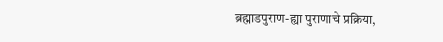ब्रह्माडपुराण-ह्या पुराणाचे प्रक्रिया,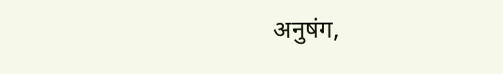अनुषंग,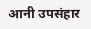आनी उपसंहार